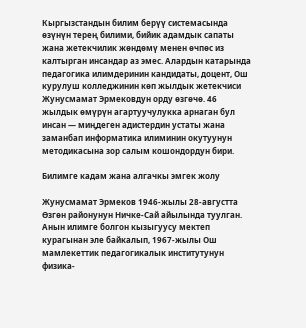Кыргызстандын билим берүү системасында өзүнүн терең билими, бийик адамдык сапаты жана жетекчилик жөндөмү менен өчпөс из калтырган инсандар аз эмес. Алардын катарында педагогика илимдеринин кандидаты, доцент, Ош курулуш колледжинин көп жылдык жетекчиси Жунусмамат Эрмековдун орду өзгөчө. 46 жылдык өмүрүн агартуучулукка арнаган бул инсан — миңдеген адистердин устаты жана заманбап информатика илиминин окутуунун методикасына зор салым кошондордун бири.

Билимге кадам жана алгачкы эмгек жолу

Жунусмамат Эрмеков 1946-жылы 28-августта Өзгөн районунун Ничке-Сай айылында туулган. Анын илимге болгон кызыгуусу мектеп курагынан эле байкалып, 1967-жылы Ош мамлекеттик педагогикалык институтунун физика-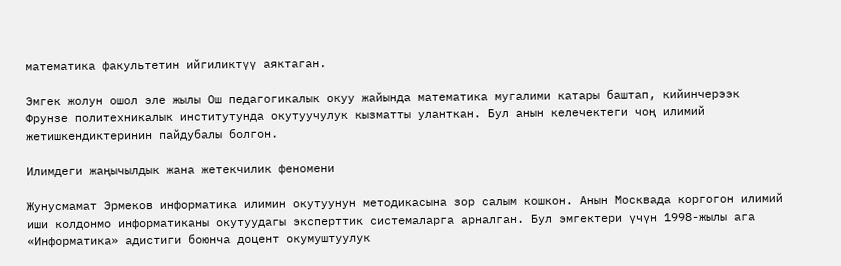математика факультетин ийгиликтүү аяктаган.

Эмгек жолун ошол эле жылы Ош педагогикалык окуу жайында математика мугалими катары баштап, кийинчерээк Фрунзе политехникалык институтунда окутуучулук кызматты уланткан. Бул анын келечектеги чоң илимий жетишкендиктеринин пайдубалы болгон.

Илимдеги жаңычылдык жана жетекчилик феномени

Жунусмамат Эрмеков информатика илимин окутуунун методикасына зор салым кошкон. Анын Москвада коргогон илимий иши колдонмо информатиканы окутуудагы эксперттик системаларга арналган. Бул эмгектери үчүн 1998-жылы ага «Информатика» адистиги боюнча доцент окумуштуулук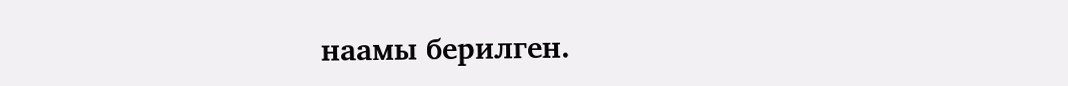наамы берилген.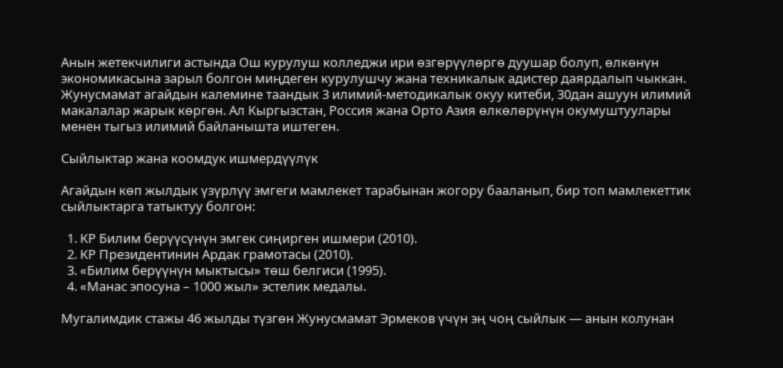Анын жетекчилиги астында Ош курулуш колледжи ири өзгөрүүлөргө дуушар болуп, өлкөнүн экономикасына зарыл болгон миңдеген курулушчу жана техникалык адистер даярдалып чыккан. Жунусмамат агайдын калемине таандык 3 илимий-методикалык окуу китеби, 30дан ашуун илимий макалалар жарык көргөн. Ал Кыргызстан, Россия жана Орто Азия өлкөлөрүнүн окумуштуулары менен тыгыз илимий байланышта иштеген.

Сыйлыктар жана коомдук ишмердүүлүк

Агайдын көп жылдык үзүрлүү эмгеги мамлекет тарабынан жогору бааланып, бир топ мамлекеттик сыйлыктарга татыктуу болгон:

  1. КР Билим берүүсүнүн эмгек сиңирген ишмери (2010).
  2. КР Президентинин Ардак грамотасы (2010).
  3. «Билим берүүнүн мыктысы» төш белгиси (1995).
  4. «Манас эпосуна – 1000 жыл» эстелик медалы.

Мугалимдик стажы 46 жылды түзгөн Жунусмамат Эрмеков үчүн эң чоң сыйлык — анын колунан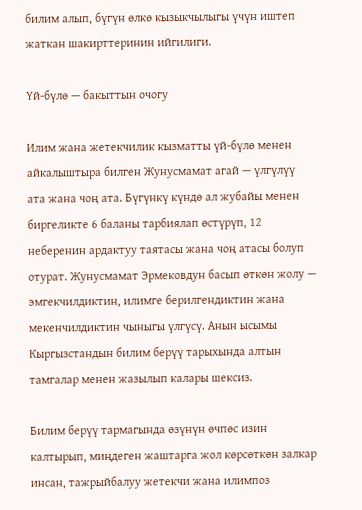билим алып, бүгүн өлкө кызыкчылыгы үчүн иштеп жаткан шакирттеринин ийгилиги.

Үй-бүлө — бакыттын очогу

Илим жана жетекчилик кызматты үй-бүлө менен айкалыштыра билген Жунусмамат агай — үлгүлүү ата жана чоң ата. Бүгүнкү күндө ал жубайы менен биргеликте 6 баланы тарбиялап өстүрүп, 12 неберенин ардактуу таятасы жана чоң атасы болуп отурат. Жунусмамат Эрмековдун басып өткөн жолу — эмгекчилдиктин, илимге берилгендиктин жана мекенчилдиктин чыныгы үлгүсү. Анын ысымы Кыргызстандын билим берүү тарыхында алтын тамгалар менен жазылып калары шексиз.

Билим берүү тармагында өзүнүн өчпөс изин калтырып, миңдеген жаштарга жол көрсөткөн залкар инсан, тажрыйбалуу жетекчи жана илимпоз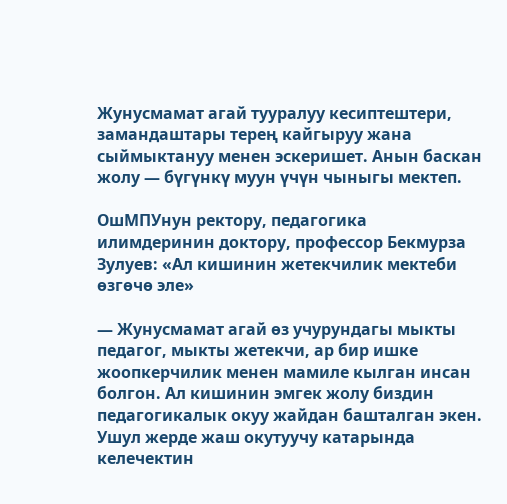Жунусмамат агай тууралуу кесиптештери, замандаштары терең кайгыруу жана сыймыктануу менен эскеришет. Анын баскан жолу — бүгүнкү муун үчүн чыныгы мектеп.

ОшМПУнун ректору, педагогика илимдеринин доктору, профессор Бекмурза Зулуев: «Ал кишинин жетекчилик мектеби өзгөчө эле»

— Жунусмамат агай өз учурундагы мыкты педагог, мыкты жетекчи, ар бир ишке жоопкерчилик менен мамиле кылган инсан болгон. Ал кишинин эмгек жолу биздин педагогикалык окуу жайдан башталган экен. Ушул жерде жаш окутуучу катарында келечектин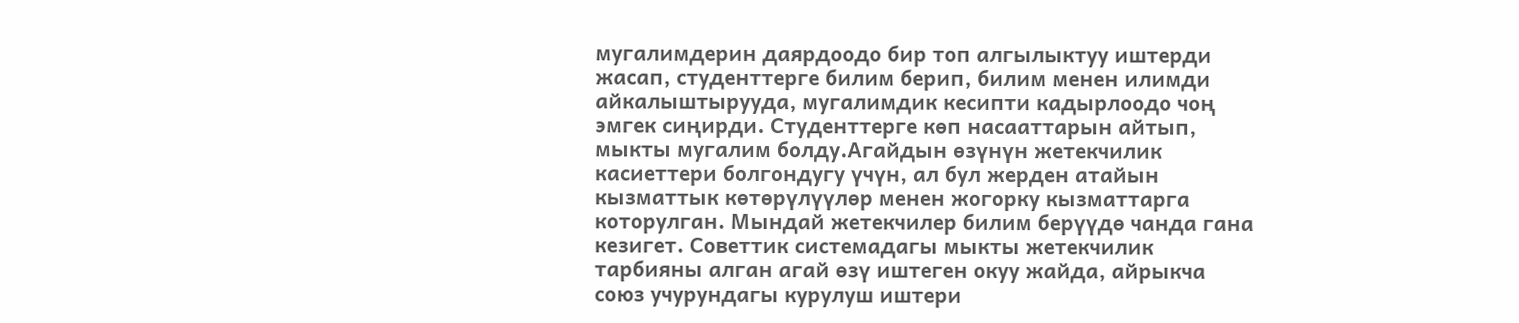мугалимдерин даярдоодо бир топ алгылыктуу иштерди жасап, студенттерге билим берип, билим менен илимди айкалыштырууда, мугалимдик кесипти кадырлоодо чоң эмгек сиңирди. Студенттерге көп насааттарын айтып, мыкты мугалим болду.Агайдын өзүнүн жетекчилик касиеттери болгондугу үчүн, ал бул жерден атайын кызматтык көтөрүлүүлөр менен жогорку кызматтарга которулган. Мындай жетекчилер билим берүүдө чанда гана кезигет. Советтик системадагы мыкты жетекчилик тарбияны алган агай өзү иштеген окуу жайда, айрыкча союз учурундагы курулуш иштери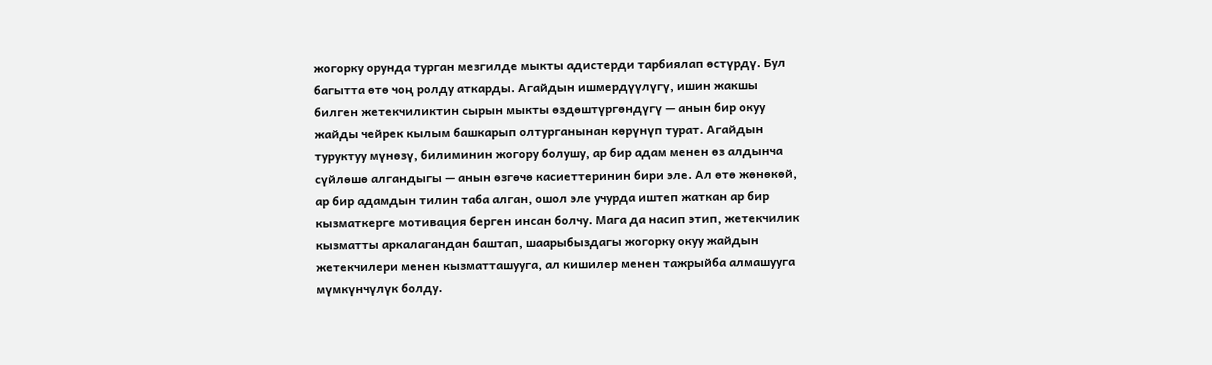жогорку орунда турган мезгилде мыкты адистерди тарбиялап өстүрдү. Бул багытта өтө чоң ролду аткарды. Агайдын ишмердүүлүгү, ишин жакшы билген жетекчиликтин сырын мыкты өздөштүргөндүгү — анын бир окуу жайды чейрек кылым башкарып олтурганынан көрүнүп турат. Агайдын туруктуу мүнөзү, билиминин жогору болушу, ар бир адам менен өз алдынча сүйлөшө алгандыгы — анын өзгөчө касиеттеринин бири эле. Ал өтө жөнөкөй, ар бир адамдын тилин таба алган, ошол эле учурда иштеп жаткан ар бир кызматкерге мотивация берген инсан болчу. Мага да насип этип, жетекчилик кызматты аркалагандан баштап, шаарыбыздагы жогорку окуу жайдын жетекчилери менен кызматташууга, ал кишилер менен тажрыйба алмашууга мүмкүнчүлүк болду.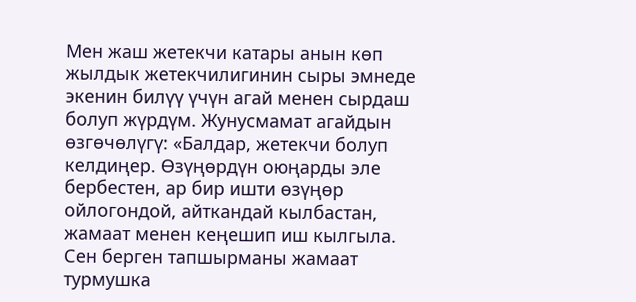Мен жаш жетекчи катары анын көп жылдык жетекчилигинин сыры эмнеде экенин билүү үчүн агай менен сырдаш болуп жүрдүм. Жунусмамат агайдын өзгөчөлүгү: «Балдар, жетекчи болуп келдиңер. Өзүңөрдүн оюңарды эле бербестен, ар бир ишти өзүңөр ойлогондой, айткандай кылбастан, жамаат менен кеңешип иш кылгыла. Сен берген тапшырманы жамаат турмушка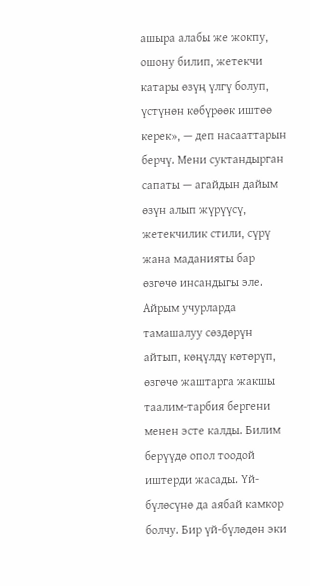ашыра алабы же жокпу, ошону билип, жетекчи катары өзүң үлгү болуп, үстүнөн көбүрөөк иштөө керек», — деп насааттарын берчү. Мени суктандырган сапаты — агайдын дайым өзүн алып жүрүүсү, жетекчилик стили, сүрү жана маданияты бар өзгөчө инсандыгы эле. Айрым учурларда тамашалуу сөздөрүн айтып, көңүлдү көтөрүп, өзгөчө жаштарга жакшы таалим-тарбия бергени менен эсте калды. Билим берүүдө опол тоодой иштерди жасады. Үй-бүлөсүнө да аябай камкор болчу. Бир үй-бүлөдөн эки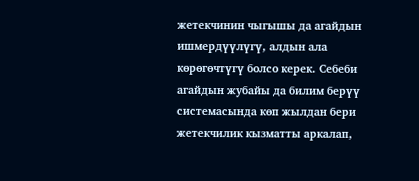жетекчинин чыгышы да агайдын ишмердүүлүгү, алдын ала көрөгөчтүгү болсо керек. Себеби агайдын жубайы да билим берүү системасында көп жылдан бери жетекчилик кызматты аркалап,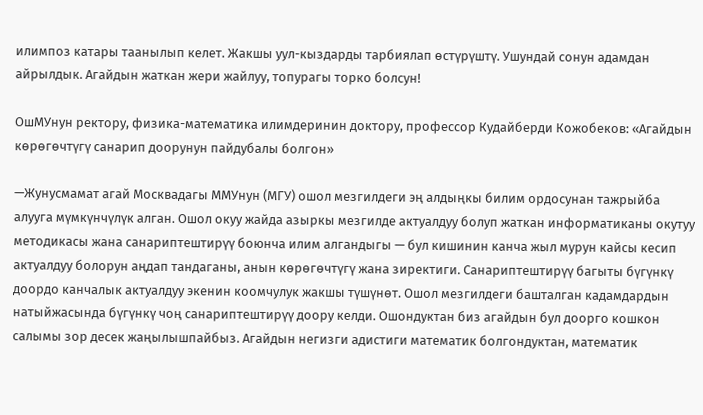илимпоз катары таанылып келет. Жакшы уул-кыздарды тарбиялап өстүрүштү. Ушундай сонун адамдан айрылдык. Агайдын жаткан жери жайлуу, топурагы торко болсун!

ОшМУнун ректору, физика-математика илимдеринин доктору, профессор Кудайберди Кожобеков: «Агайдын көрөгөчтүгү санарип доорунун пайдубалы болгон»

—Жунусмамат агай Москвадагы ММУнун (МГУ) ошол мезгилдеги эң алдыңкы билим ордосунан тажрыйба алууга мүмкүнчүлүк алган. Ошол окуу жайда азыркы мезгилде актуалдуу болуп жаткан информатиканы окутуу методикасы жана санариптештирүү боюнча илим алгандыгы — бул кишинин канча жыл мурун кайсы кесип актуалдуу болорун аңдап тандаганы, анын көрөгөчтүгү жана зиректиги. Санариптештирүү багыты бүгүнкү доордо канчалык актуалдуу экенин коомчулук жакшы түшүнөт. Ошол мезгилдеги башталган кадамдардын натыйжасында бүгүнкү чоң санариптештирүү доору келди. Ошондуктан биз агайдын бул доорго кошкон салымы зор десек жаңылышпайбыз. Агайдын негизги адистиги математик болгондуктан, математик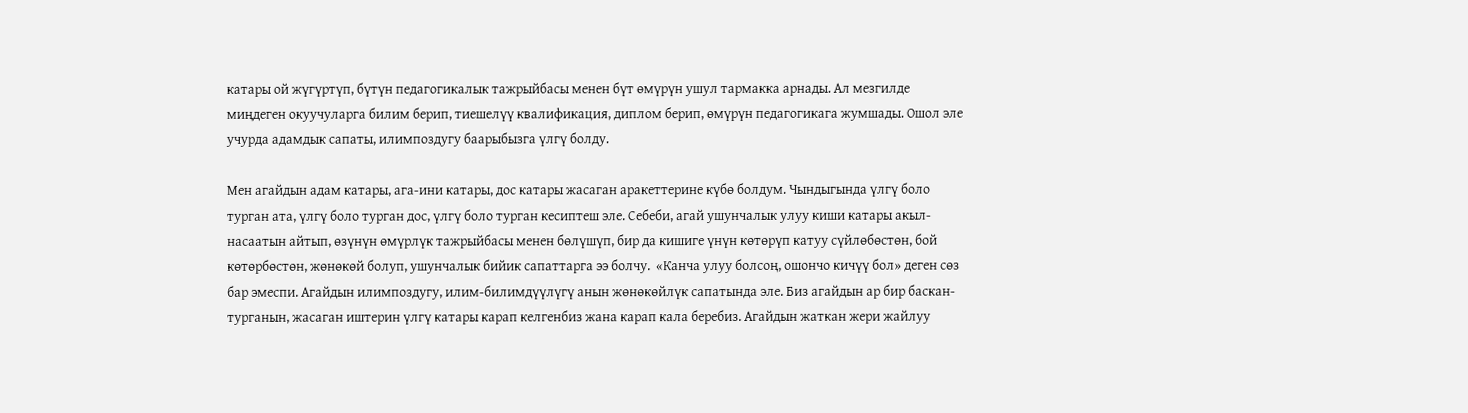катары ой жүгүртүп, бүтүн педагогикалык тажрыйбасы менен бүт өмүрүн ушул тармакка арнады. Ал мезгилде миңдеген окуучуларга билим берип, тиешелүү квалификация, диплом берип, өмүрүн педагогикага жумшады. Ошол эле учурда адамдык сапаты, илимпоздугу баарыбызга үлгү болду.

Мен агайдын адам катары, ага-ини катары, дос катары жасаган аракеттерине күбө болдум. Чындыгында үлгү боло турган ата, үлгү боло турган дос, үлгү боло турган кесиптеш эле. Себеби, агай ушунчалык улуу киши катары акыл-насаатын айтып, өзүнүн өмүрлүк тажрыйбасы менен бөлүшүп, бир да кишиге үнүн көтөрүп катуу сүйлөбөстөн, бой көтөрбөстөн, жөнөкөй болуп, ушунчалык бийик сапаттарга ээ болчу.  «Канча улуу болсоң, ошончо кичүү бол» деген сөз бар эмеспи. Агайдын илимпоздугу, илим-билимдүүлүгү анын жөнөкөйлүк сапатында эле. Биз агайдын ар бир баскан-турганын, жасаган иштерин үлгү катары карап келгенбиз жана карап кала беребиз. Агайдын жаткан жери жайлуу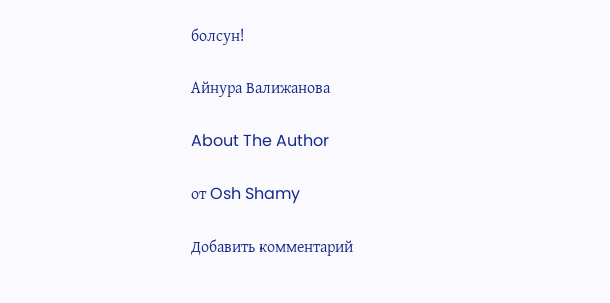болсун!

Айнура Валижанова

About The Author

от Osh Shamy

Добавить комментарий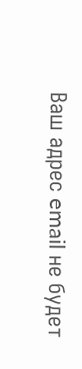Ваш адрес email не будет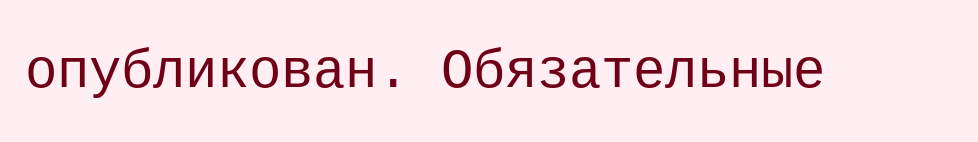опубликован. Обязательные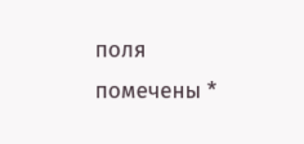поля помечены *